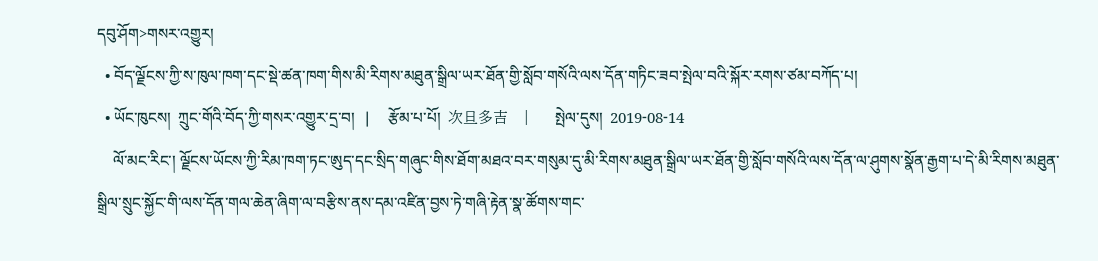དབུ་ཤོག>གསར་འགྱུར།
  • བོད་ལྗོངས་ཀྱི་ས་ཁུལ་ཁག་དང་སྡེ་ཚན་ཁག་གིས་མི་རིགས་མཐུན་སྒྲིལ་ཡར་ཐོན་གྱི་སློབ་གསོའི་ལས་དོན་གཏིང་ཟབ་སྤེལ་བའི་སྐོར་རགས་ཙམ་བཀོད་པ།
  • ཡོང་ཁུངས།  ཀྲུང་གོའི་བོད་ཀྱི་གསར་འགྱུར་དྲ་བ།   |     རྩོམ་པ་པོ།  次旦多吉   |     སྤེལ་དུས།  2019-08-14
    ལོ་མང་རིང་། ལྗོངས་ཡོངས་ཀྱི་རིམ་ཁག་ཏང་ཨུད་དང་སྲིད་གཞུང་གིས་ཐོག་མཐའ་བར་གསུམ་དུ་མི་རིགས་མཐུན་སྒྲིལ་ཡར་ཐོན་གྱི་སློབ་གསོའི་ལས་དོན་ལ་ཤུགས་སྣོན་རྒྱག་པ་དེ་མི་རིགས་མཐུན་སྒྲིལ་སྲུང་སྐྱོང་གི་ལས་དོན་གལ་ཆེན་ཞིག་ལ་བརྩིས་ནས་དམ་འཛིན་བྱས་ཏེ་གཞི་རྟེན་སྣ་ཚོགས་གང་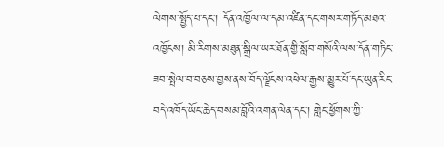ལེགས་སྤྱོད་པ་དང་། དོན་འཁྱོལ་ལ་དམ་འཛིན་དང་གསར་གཏོད་མཐའ་འཁྱོངས། མི་རིགས་མཐུན་སྒྲིལ་ཡར་ཐོན་གྱི་སློབ་གསོའི་ལས་དོན་གཏིང་ཟབ་སྤེལ་བ་བཅས་བྱས་ནས་བོད་ལྗོངས་འཕེལ་རྒྱས་མྱུར་པོ་དང་ཡུན་རིང་བདེ་འཁོད་ཡོང་ཆེད་བསམ་བློའི་འགན་ལེན་དང་། གླེང་ཕྱོགས་ཀྱི་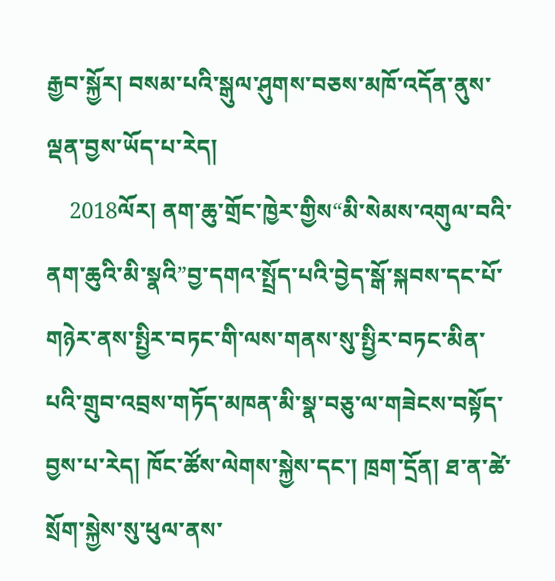རྒྱབ་སྐྱོར། བསམ་པའི་སྒུལ་ཤུགས་བཅས་མཁོ་འདོན་ནུས་ལྡན་བྱས་ཡོད་པ་རེད།
    2018ལོར། ནག་ཆུ་གྲོང་ཁྱེར་གྱིས“མི་སེམས་འགུལ་བའི་ནག་ཆུའི་མི་སྣའི”བྱ་དགའ་སྤྲོད་པའི་བྱེད་སྒོ་སྐབས་དང་པོ་གཉེར་ནས་སྤྱིར་བཏང་གི་ལས་གནས་སུ་སྤྱིར་བཏང་མིན་པའི་གྲུབ་འབྲས་གཏོད་མཁན་མི་སྣ་བཅུ་ལ་གཟེངས་བསྟོད་བྱས་པ་རེད། ཁོང་ཚོས་ལེགས་སྐྱེས་དང་། ཁྲག་དྲོན། ཐ་ན་ཚེ་སྲོག་སྐྱེས་སུ་ཕུལ་ནས་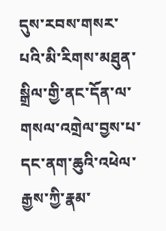དུས་རབས་གསར་པའི་མི་རིགས་མཐུན་སྒྲིལ་གྱི་ནང་དོན་ལ་གསལ་འགྲེལ་བྱས་པ་དང་ནག་ཆུའི་འཕེལ་རྒྱས་ཀྱི་རྣམ་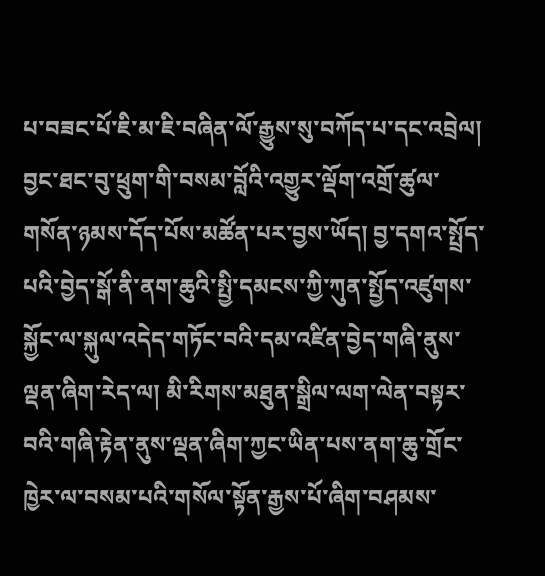པ་བཟང་པོ་ཇི་མ་ཇི་བཞིན་ལོ་རྒྱུས་སུ་བཀོད་པ་དང་འབྲེལ། བྱང་ཐང་བུ་ཕྲུག་གི་བསམ་བློའི་འགྱུར་ལྡོག་འགྲོ་ཚུལ་གསོན་ཉམས་དོད་པོས་མཚོན་པར་བྱས་ཡོད། བྱ་དགའ་སྤྲོད་པའི་བྱེད་སྒོ་ནི་ནག་ཆུའི་སྤྱི་དམངས་ཀྱི་ཀུན་སྤྱོད་འཛུགས་སྐྱོང་ལ་སྐུལ་འདེད་གཏོང་བའི་དམ་འཛིན་བྱེད་གཞི་ནུས་ལྡན་ཞིག་རེད་ལ། མི་རིགས་མཐུན་སྒྲིལ་ལག་ལེན་བསྟར་བའི་གཞི་རྟེན་ནུས་ལྡན་ཞིག་ཀྱང་ཡིན་པས་ནག་ཆུ་གྲོང་ཁྱེར་ལ་བསམ་པའི་གསོལ་སྟོན་རྒྱས་པོ་ཞིག་བཤམས་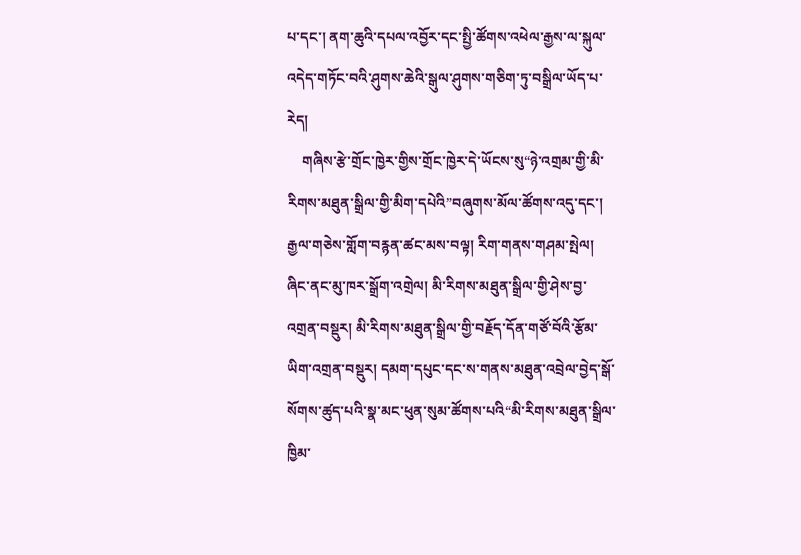པ་དང་། ནག་ཆུའི་དཔལ་འབྱོར་དང་སྤྱི་ཚོགས་འཕེལ་རྒྱས་ལ་སྐུལ་འདེད་གཏོང་བའི་ཤུགས་ཆེའི་སྒུལ་ཤུགས་གཅིག་ཏུ་བསྒྲིལ་ཡོད་པ་རེད།
    གཞིས་རྩེ་གྲོང་ཁྱེར་གྱིས་གྲོང་ཁྱེར་དེ་ཡོངས་སུ“ཉེ་འགྲམ་གྱི་མི་རིགས་མཐུན་སྒྲིལ་གྱི་མིག་དཔེའི”བཞུགས་མོལ་ཚོགས་འདུ་དང་། རྒྱལ་གཅེས་གློག་བརྙན་ཚང་མས་བལྟ། རིག་གནས་གཤམ་སྤེལ། ཞིང་ནང་མུ་ཁར་སྒྲོག་འགྲེལ། མི་རིགས་མཐུན་སྒྲིལ་གྱི་ཤེས་བྱ་འགྲན་བསྡུར། མི་རིགས་མཐུན་སྒྲིལ་གྱི་བརྗོད་དོན་གཙོ་བོའི་རྩོམ་ཡིག་འགྲན་བསྡུར། དམག་དཔུང་དང་ས་གནས་མཐུན་འབྲེལ་བྱེད་སྒོ་སོགས་ཚུད་པའི་སྣ་མང་ཕུན་སུམ་ཚོགས་པའི“མི་རིགས་མཐུན་སྒྲིལ་ཁྱིམ་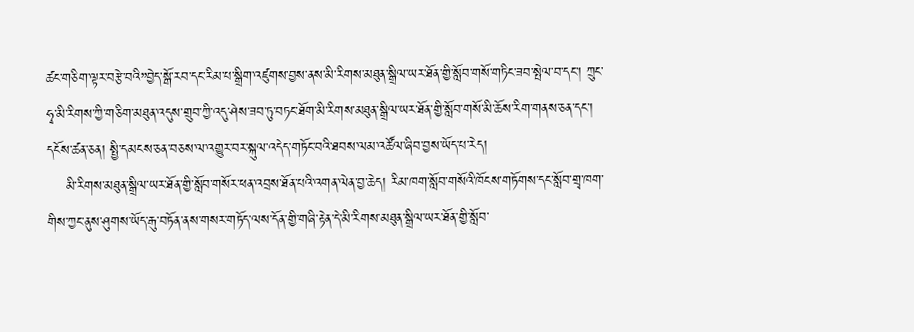ཚང་གཅིག་ལྟར་བརྩེ་བའི”བྱེད་སྒོ་རབ་དང་རིམ་པ་སྒྲིག་འཛུགས་བྱས་ནས་མི་རིགས་མཐུན་སྒྲིལ་ཡར་ཐོན་གྱི་སློབ་གསོ་གཏིང་ཟབ་སྤེལ་བ་དང་། ཀྲུང་ཧྭ་མི་རིགས་ཀྱི་གཅིག་མཐུན་འདུས་གྲུབ་ཀྱི་འདུ་ཤེས་ཟབ་ཏུ་བཏང་ཐོག་མི་རིགས་མཐུན་སྒྲིལ་ཡར་ཐོན་གྱི་སློབ་གསོ་མི་ཆོས་རིག་གནས་ཅན་དང་། དངོས་ཚན་ཅན། སྤྱི་དམངས་ཅན་བཅས་ལ་འགྱུར་བར་སྐུལ་འདེད་གཏོང་བའི་ཐབས་ལམ་འཚོལ་ཞིབ་བྱས་ཡོད་པ་རེད།
    མི་རིགས་མཐུན་སྒྲིལ་ཡར་ཐོན་གྱི་སློབ་གསོར་ཕན་འབྲས་ཐོན་པའི་འགན་ལེན་བྱ་ཆེད། རིམ་ཁག་སློབ་གསོའི་ཁོངས་གཏོགས་དང་སློབ་གྲྭ་ཁག་གིས་ཀྱང་ནུས་ཤུགས་ཡོད་རྒུ་བཏོན་ནས་གསར་གཏོད་ལས་དོན་གྱི་གཞི་རྟེན་དེ་མི་རིགས་མཐུན་སྒྲིལ་ཡར་ཐོན་གྱི་སློབ་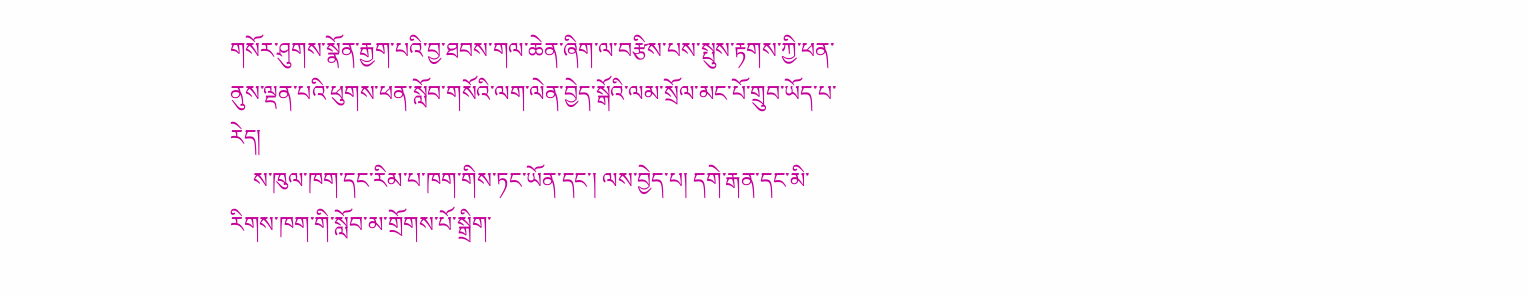གསོར་ཤུགས་སྣོན་རྒྱག་པའི་བྱ་ཐབས་གལ་ཆེན་ཞིག་ལ་བརྩིས་པས་སྤུས་རྟགས་ཀྱི་ཕན་ནུས་ལྡན་པའི་ཕུགས་ཕན་སློབ་གསོའི་ལག་ལེན་བྱེད་སྒོའི་ལམ་སྲོལ་མང་པོ་གྲུབ་ཡོད་པ་རེད།
    ས་ཁུལ་ཁག་དང་རིམ་པ་ཁག་གིས་ཏང་ཡོན་དང་། ལས་བྱེད་པ། དགེ་རྒན་དང་མི་རིགས་ཁག་གི་སློབ་མ་གྲོགས་པོ་སྒྲིག་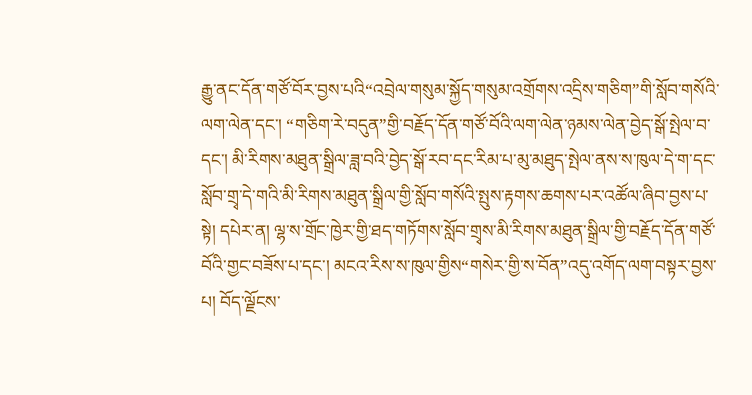རྒྱུ་ནང་དོན་གཙོ་བོར་བྱས་པའི“འབྲེལ་གསུམ་སྐྱོད་གསུམ་འགྲོགས་འདྲིས་གཅིག”གི་སློབ་གསོའི་ལག་ལེན་དང་། “གཅིག་རེ་བདུན”གྱི་བརྗོད་དོན་གཙོ་བོའི་ལག་ལེན་ཉམས་ལེན་བྱེད་སྒོ་སྤེལ་བ་དང་། མི་རིགས་མཐུན་སྒྲིལ་ཟླ་བའི་བྱེད་སྒོ་རབ་དང་རིམ་པ་མུ་མཐུད་སྤེལ་ནས་ས་ཁུལ་དེ་ག་དང་སློབ་གྲྭ་དེ་གའི་མི་རིགས་མཐུན་སྒྲིལ་གྱི་སློབ་གསོའི་སྤུས་རྟགས་ཆགས་པར་འཚོལ་ཞིབ་བྱས་པ་སྟེ། དཔེར་ན། ལྷ་ས་གྲོང་ཁྱེར་གྱི་ཐད་གཏོགས་སློབ་གྲྭས་མི་རིགས་མཐུན་སྒྲིལ་གྱི་བརྗོད་དོན་གཙོ་བོའི་གྱང་བཟོས་པ་དང་། མངའ་རིས་ས་ཁུལ་གྱིས“གསེར་གྱི་ས་བོན”འདུ་འགོད་ལག་བསྟར་བྱས་པ། བོད་ལྗོངས་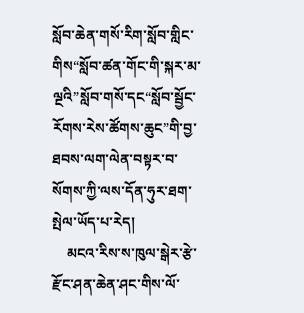སློབ་ཆེན་གསོ་རིག་སློབ་གླིང་གིས“སློབ་ཚན་གོང་གི་སྐར་མ་ལྔའི”སློབ་གསོ་དང“སློབ་སྦྱོང་རོགས་རེས་ཚོགས་ཆུང”གི་བྱ་ཐབས་ལག་ལེན་བསྟར་བ་སོགས་ཀྱི་ལས་དོན་ཧུར་ཐག་སྤེལ་ཡོད་པ་རེད།
    མངའ་རིས་ས་ཁུལ་སྒེར་རྩེ་རྫོང་ཤན་ཆེན་ཤང་གིས་ལོ་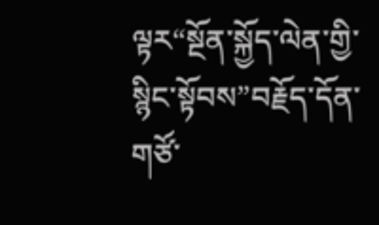ལྟར“སྔོན་སྐྱོད་ལེན་གྱི་སྙིང་སྟོབས”བརྗོད་དོན་གཙོ་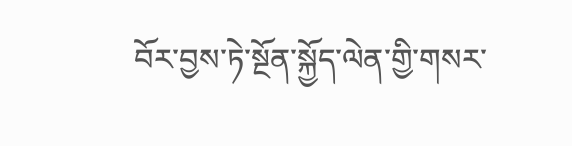བོར་བྱས་ཏེ་སྔོན་སྐྱོད་ལེན་གྱི་གསར་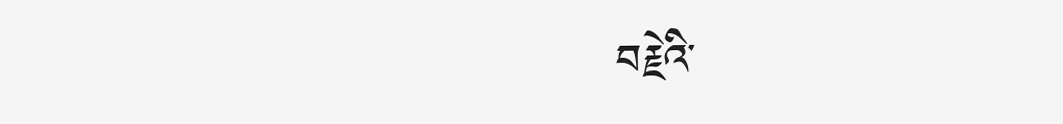བརྗེའི་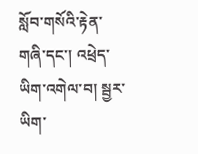སློབ་གསོའི་རྟེན་གཞི་དང་། འཕྲེད་ཡིག་འགེལ་བ། སྦྱར་ཡིག་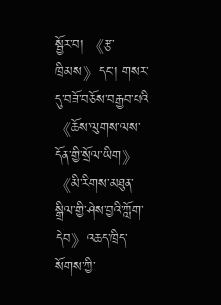སྦྱོར་བ། 《རྩ་ཁྲིམས》དང་། གསར་དུ་བཟོ་བཅོས་བརྒྱབ་པའི《ཆོས་ལུགས་ལས་དོན་གྱི་སྲོལ་ཡིག》《མི་རིགས་མཐུན་སྒྲིལ་གྱི་ཤེས་བྱའི་ཀློག་དེབ》འཆད་ཁྲིད་སོགས་ཀྱི་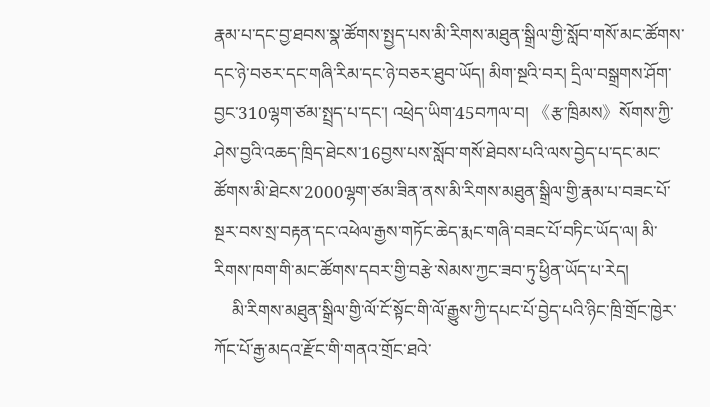རྣམ་པ་དང་བྱ་ཐབས་སྣ་ཚོགས་སྤྱད་པས་མི་རིགས་མཐུན་སྒྲིལ་གྱི་སློབ་གསོ་མང་ཚོགས་དང་ཉེ་བཅར་དང་གཞི་རིམ་དང་ཉེ་བཅར་ཐུབ་ཡོད། མིག་སྔའི་བར། དྲིལ་བསྒྲགས་ཤོག་བྱང་310ལྷག་ཙམ་སྤྲད་པ་དང་། འཕྲེད་ཡིག་45བཀལ་བ། 《རྩ་ཁྲིམས》སོགས་ཀྱི་ཤེས་བྱའི་འཆད་ཁྲིད་ཐེངས་16བྱས་པས་སློབ་གསོ་ཐེབས་པའི་ལས་བྱེད་པ་དང་མང་ཚོགས་མི་ཐེངས་2000ལྷག་ཙམ་ཟིན་ནས་མི་རིགས་མཐུན་སྒྲིལ་གྱི་རྣམ་པ་བཟང་པོ་སྔར་བས་སྲ་བརྟན་དང་འཕེལ་རྒྱས་གཏོང་ཆེད་རྨང་གཞི་བཟང་པོ་བཏིང་ཡོད་ལ། མི་རིགས་ཁག་གི་མང་ཚོགས་དབར་གྱི་བརྩེ་སེམས་ཀྱང་ཟབ་ཏུ་ཕྱིན་ཡོད་པ་རེད།
    མི་རིགས་མཐུན་སྒྲིལ་གྱི་ལོ་ངོ་སྟོང་གི་ལོ་རྒྱུས་ཀྱི་དཔང་པོ་བྱེད་པའི་ཉིང་ཁྲི་གྲོང་ཁྱེར་ཀོང་པོ་རྒྱ་མདའ་རྫོང་གི་གནའ་གྲོང་ཐའེ་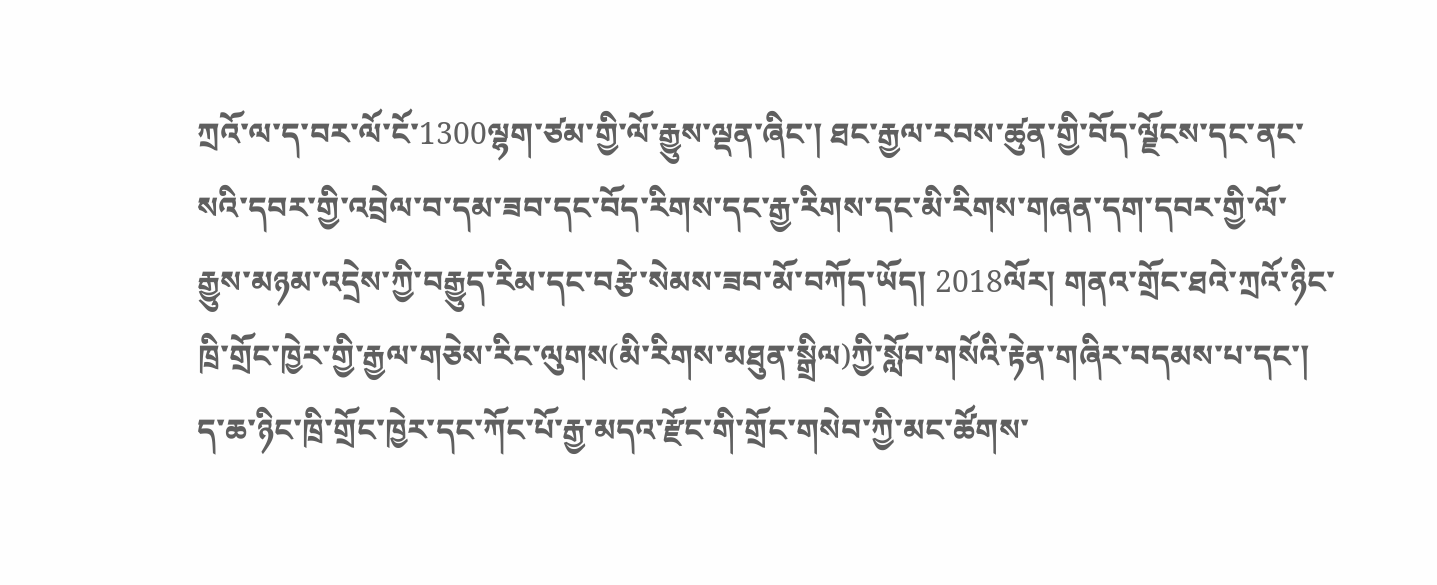ཀྲའོ་ལ་ད་བར་ལོ་ངོ་1300ལྷག་ཙམ་གྱི་ལོ་རྒྱུས་ལྡན་ཞིང་། ཐང་རྒྱལ་རབས་ཚུན་གྱི་བོད་ལྗོངས་དང་ནང་སའི་དབར་གྱི་འབྲེལ་བ་དམ་ཟབ་དང་བོད་རིགས་དང་རྒྱ་རིགས་དང་མི་རིགས་གཞན་དག་དབར་གྱི་ལོ་རྒྱུས་མཉམ་འདྲེས་ཀྱི་བརྒྱུད་རིམ་དང་བརྩེ་སེམས་ཟབ་མོ་བཀོད་ཡོད། 2018ལོར། གནའ་གྲོང་ཐའེ་ཀྲའོ་ཉིང་ཁྲི་གྲོང་ཁྱེར་གྱི་རྒྱལ་གཅེས་རིང་ལུགས(མི་རིགས་མཐུན་སྒྲིལ)ཀྱི་སློབ་གསོའི་རྟེན་གཞིར་བདམས་པ་དང་། ད་ཆ་ཉིང་ཁྲི་གྲོང་ཁྱེར་དང་ཀོང་པོ་རྒྱ་མདའ་རྫོང་གི་གྲོང་གསེབ་ཀྱི་མང་ཚོགས་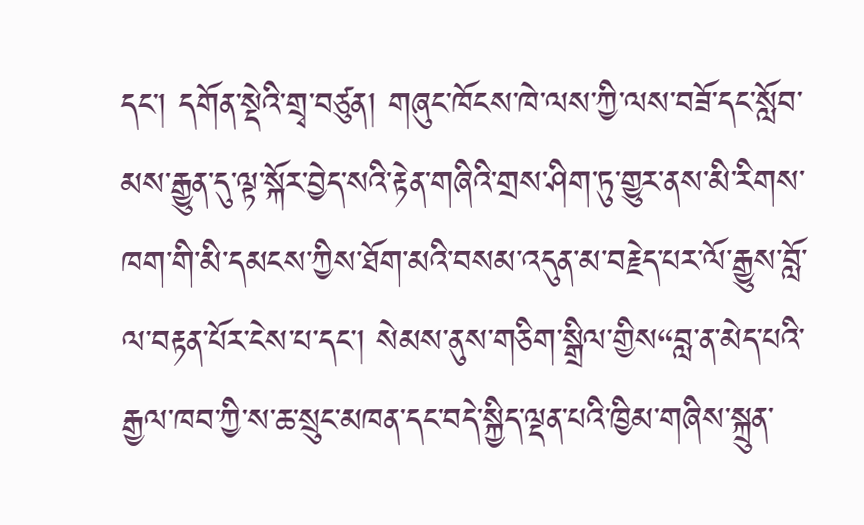དང་། དགོན་སྡེའི་གྲྭ་བཙུན། གཞུང་ཁོངས་ཁེ་ལས་ཀྱི་ལས་བཟོ་དང་སློབ་མས་རྒྱུན་དུ་ལྟ་སྐོར་བྱེད་སའི་རྟེན་གཞིའི་གྲས་ཤིག་ཏུ་གྱུར་ནས་མི་རིགས་ཁག་གི་མི་དམངས་ཀྱིས་ཐོག་མའི་བསམ་འདུན་མ་བརྗེད་པར་ལོ་རྒྱུས་བློ་ལ་བརྟན་པོར་ངེས་པ་དང་། སེམས་ནུས་གཅིག་སྒྲིལ་གྱིས“བླ་ན་མེད་པའི་རྒྱལ་ཁབ་ཀྱི་ས་ཆ་སྲུང་མཁན་དང་བདེ་སྐྱིད་ལྡན་པའི་ཁྱིམ་གཞིས་སྐྲུན་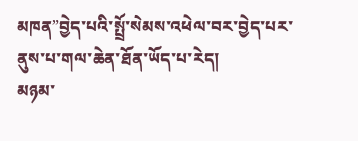མཁན”བྱེད་པའི་སྤྲོ་སེམས་འཕེལ་བར་བྱེད་པར་ནུས་པ་གལ་ཆེན་ཐོན་ཡོད་པ་རེད།
མཉམ་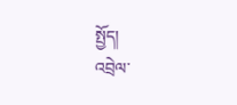སྤྱོད།
འབྲེལ་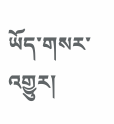ཡོད་གསར་འགྱུར།